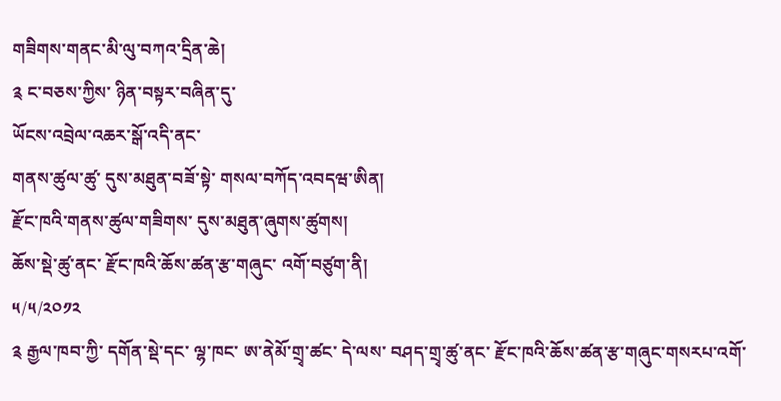གཟིགས་གནང་མི་ལུ་བཀའ་དྲིན་ཆེ།
༉ ང་བཅས་ཀྱིས་ ཉིན་བསྟར་བཞིན་དུ་
ཡོངས་འབྲེལ་འཆར་སྒོ་འདི་ནང་
གནས་ཚུལ་ཚུ་ དུས་མཐུན་བཟོ་སྟེ་ གསལ་བཀོད་འབདཝ་ཨིན།
རྫོང་ཁའི་གནས་ཚུལ་གཟིགས་ དུས་མཐུན་ཞུགས་ཚུགས།
ཆོས་སྡེ་ཚུ་ནང་ རྫོང་ཁའི་ཆོས་ཚན་རྩ་གཞུང་ འགོ་བཙུག་ནི།
༥/༥/༢༠༡༢
༉ རྒྱལ་ཁབ་ཀྱི་ དགོན་སྡེ་དང་ ལྷ་ཁང་ ཨ་ནེམོ་གྲྭ་ཚང་ དེ་ལས་ བཤད་གྲྭ་ཚུ་ནང་ རྫོང་ཁའི་ཆོས་ཚན་རྩ་གཞུང་གསརཔ་འགོ་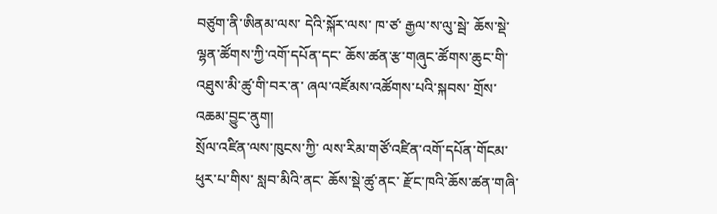བཙུག་ནི་ཨིནམ་ལས་ དེའི་སྐོར་ལས་ ཁ་ཙ་ རྒྱལ་ས་ལུ་སྦེ་ ཆོས་སྡེ་ལྷན་ཚོགས་ཀྱི་འགོ་དཔོན་དང་ ཆོས་ཚན་རྩ་གཞུང་ཚོགས་ཆུང་གི་ འཐུས་མི་ཚུ་གི་བར་ན་ ཞལ་འཛོམས་འཚོགས་པའི་སྐབས་ གྲོས་འཆམ་བྱུང་ནུག།
སྲོལ་འཛིན་ལས་ཁུངས་ཀྱི་ ལས་རིམ་གཙོ་འཛིན་འགོ་དཔོན་གོངམ་ ཕུར་པ་གིས་ སླབ་མིའི་ནང་ ཆོས་སྡེ་ཚུ་ནང་ རྫོང་ཁའི་ཆོས་ཚན་གཞི་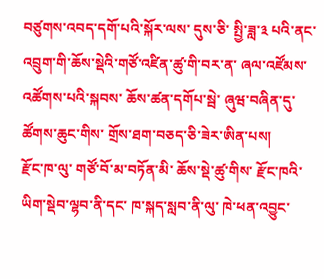བཙུགས་འབད་དགོ་པའི་སྐོར་ལས་ དུས་ཅི་ སྤྱི་ཟླ་༣ པའི་ནང་ འབྲུག་གི་ཆོས་སྡེའི་གཙོ་འཛིན་ཚུ་གི་བར་ན་ ཞལ་འཛོམས་འཚོགས་པའི་སྐབས་ ཆོས་ཚན་དགོཔ་སྦེ་ ཞུཝ་བཞིན་དུ་ ཚོགས་ཆུང་གིས་ གྲོས་ཐག་བཅད་ཅི་ཟེར་ཨིན་པས།
རྫོང་ཁ་ལུ་ གཙོ་བོ་མ་བཏོན་མི་ ཆོས་སྡེ་ཚུ་གིས་ རྫོང་ཁའི་ཡིག་སྡེབ་ལྷབ་ནི་དང་ ཁ་སྐད་སླབ་ནི་ལུ་ ཁེ་ཕན་འབྱུང་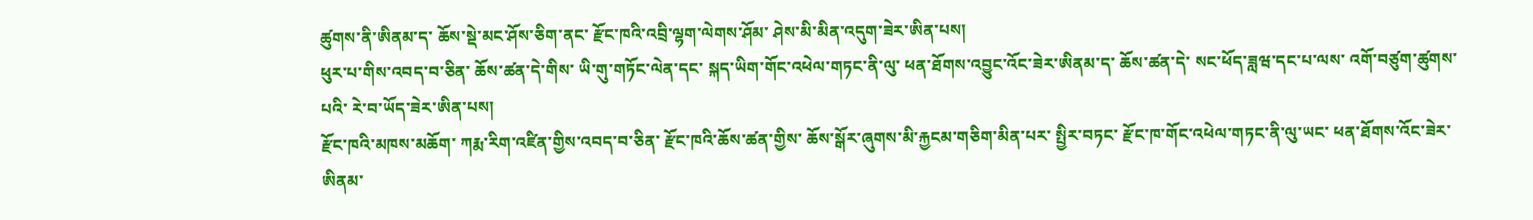ཚུགས་ནི་ཨིནམ་ད་ ཆོས་སྡེ་མང་ཤོས་ཅིག་ནང་ རྫོང་ཁའི་འབྲི་ལྷག་ལེགས་ཤོམ་ ཤེས་མི་མིན་འདུག་ཟེར་ཨིན་པས།
ཕུར་པ་གིས་འབད་བ་ཅིན་ ཆོས་ཚན་དེ་གིས་ ཡི་གུ་གཏོང་ལེན་དང་ སྐད་ཡིག་གོང་འཕེལ་གཏང་ནི་ལུ་ ཕན་ཐོགས་འབྱུང་འོང་ཟེར་ཨིནམ་ད་ ཆོས་ཚན་དེ་ སང་ཕོད་ཟླཝ་དང་པ་ལས་ འགོ་བཙུག་ཚུགས་པའི་ རེ་བ་ཡོད་ཟེར་ཨིན་པས།
རྫོང་ཁའི་མཁས་མཆོག་ ཀརྨ་རིག་འཛིན་གྱིས་འབད་བ་ཅིན་ རྫོང་ཁའི་ཆོས་ཚན་གྱིས་ ཆོས་སྒོར་ཞུགས་མི་རྐྱངམ་གཅིག་མིན་པར་ སྤྱིར་བཏང་ རྫོང་ཁ་གོང་འཕེལ་གཏང་ནི་ལུ་ཡང་ ཕན་ཐོགས་འོང་ཟེར་ཨིནམ་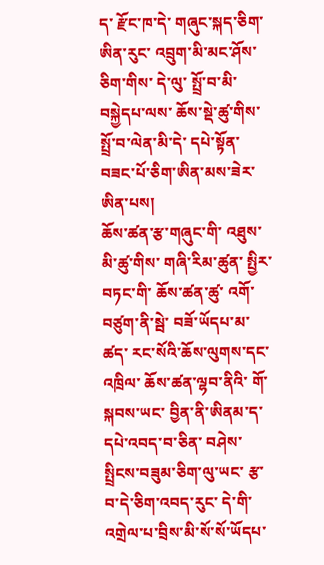ད་ རྫོང་ཁ་དེ་ གཞུང་སྐད་ཅིག་ཨིན་རུང་ འབྲུག་མི་མང་ཤོས་ཅིག་གིས་ དེ་ལུ་ སྤྲོ་བ་མི་བསྐྱེདཔ་ལས་ ཆོས་སྡེ་ཚུ་གིས་ སྤྲོ་བ་ལེན་མི་དེ་ དཔེ་སྟོན་བཟང་པོ་ཅིག་ཨིན་མས་ཟེར་ཨིན་པས།
ཆོས་ཚན་རྩ་གཞུང་གི་ འཐུས་མི་ཚུ་གིས་ གཞི་རིམ་ཚུན་ སྤྱིར་བཏང་གི་ ཆོས་ཚན་ཚུ་ འགོ་བཙུག་ནི་སྦེ་ བཟོ་ཡོདཔ་མ་ཚད་ རང་སོའི་ཆོས་ལུགས་དང་འཁྲིལ་ ཆོས་ཚན་ལྷབ་ནིའི་ གོ་སྐབས་ཡང་ བྱིན་ནི་ཨིནམ་ད་ དཔེ་འབད་བ་ཅིན་ བཤེས་སྤྲིངས་བཟུམ་ཅིག་ལུ་ཡང་ རྩ་བ་དེ་ཅིག་འབད་རུང་ དེ་གི་ འགྲེལ་པ་བྲིས་མི་སོ་སོ་ཡོདཔ་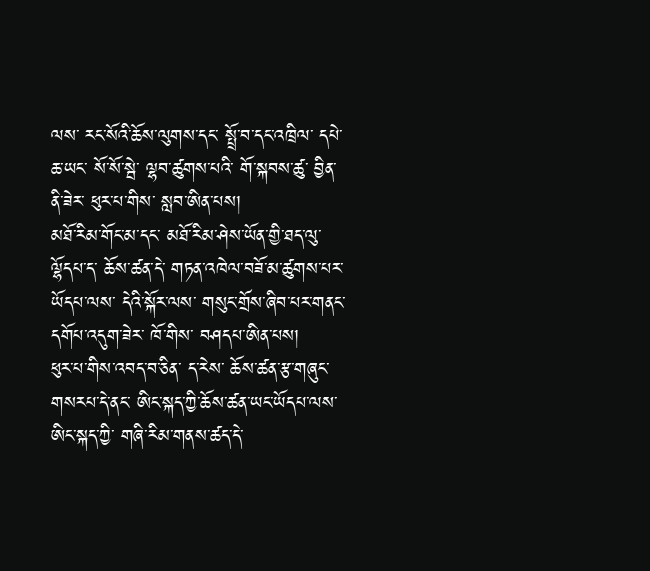ལས་ རང་སོའི་ཆོས་ལུགས་དང་ སྤྲོ་བ་དང་འཁྲིལ་ དཔེ་ཆ་ཡང་ སོ་སོ་སྦེ་ ལྷབ་ཚུགས་པའི་ གོ་སྐབས་ཚུ་ བྱིན་ནི་ཟེར་ ཕུར་པ་གིས་ སླབ་ཨིན་པས།
མཐོ་རིམ་གོང་མ་དང་ མཐོ་རིམ་ཤེས་ཡོན་གྱི་ཐད་ལུ་ལྷོདཔ་ད་ ཆོས་ཚན་དེ་ གཏན་འཁེལ་བཟོ་མ་ཚུགས་པར་ཡོདཔ་ལས་ དེའི་སྐོར་ལས་ གསུང་གྲོས་ཞིབ་པར་གནང་དགོཔ་འདུག་ཟེར་ ཁོ་གིས་ བཤདཔ་ཨིན་པས།
ཕུར་པ་གིས་འབད་བ་ཅིན་ ད་རེས་ ཆོས་ཚན་རྩ་གཞུང་གསརཔ་དེ་ནང་ ཨིང་སྐད་ཀྱི་ཆོས་ཚན་ཡང་ཡོདཔ་ལས་ ཨིང་སྐད་ཀྱི་ གཞི་རིམ་གནས་ཚད་དེ་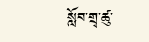སློབ་གྲྭ་ཚུ་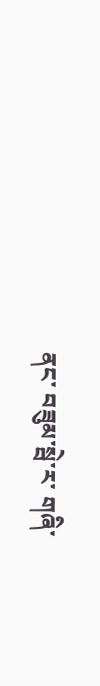ནང་ བཟུམ་སྦེ་ར་ གཞི་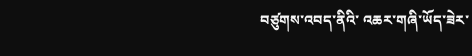བཙུགས་འབད་ནིའི་ འཆར་གཞི་ཡོད་ཟེར་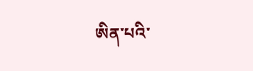ཨིན་པའི་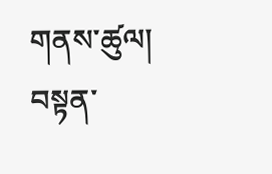གནས་ཚུལ།
བསྟན་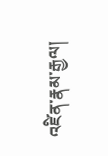འཛིན་རྣམ་རྒྱལ།